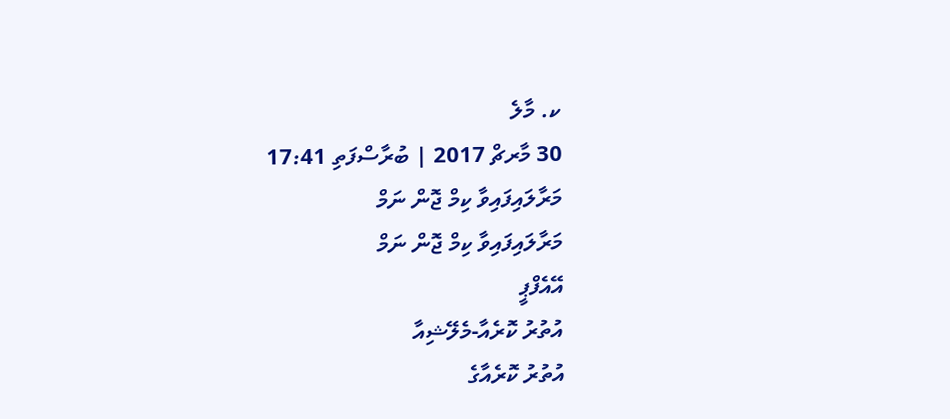ކ. މާލެ
30 މާރޗް 2017 | ބުރާސްފަތި 17:41
މަރާލައިފައިވާ ކިމް ޖޮން ނަމް
މަރާލައިފައިވާ ކިމް ޖޮން ނަމް
އޭއެފްޕީ
އުތުރު ކޮރެއާ-މެލޭޝިއާ
އުތުރު ކޮރެއާގެ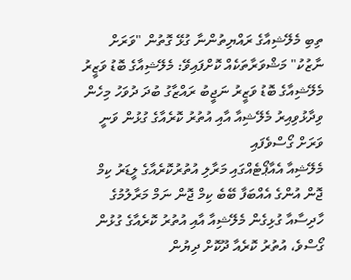ތިބި މެލޭޝިއާގެ ރައްޔިތުންނާ ގުޅޭ ގޮތުން "ވަރަށް ނާޒުކު" މަޝްވަރާތަކެއް ކޮށްފައިވޭ: މެލޭޝިއާގެ ބޮޑު ވަޒީރު
މެލޭޝިއާގެ ބޮޑު ވަޒީރު ނަޖީބު ރައްޒާގު ބުދަ ދުވަހު މިހެން ވިދާޅުވިއިރު މެލޭޝިއާ އާއި އުތުރު ކޮރެއާގެ ގުޅުން ވަނީ ވަރަށް ގޯސްވެފައި
މެލޭޝިއާ އެއާޕޯޓެއްގައި މަރާލި އުތުރުކޮރެއާގެ ލީޑަރު ކިމް ޖޮން އުންގެ އެއްބަފާ ބޭބެ ކިމް ޖޮން ނަމް މަރާލުމުގެ ހާދިސާއާ ގުޅިގެން މެލޭޝިއާ އާއި އުތުރު ކޮރެއާގެ ގުޅުން ގޯސްވެ، އުތުރު ކޮރެއާ ދޫކޮށް ދިޔުން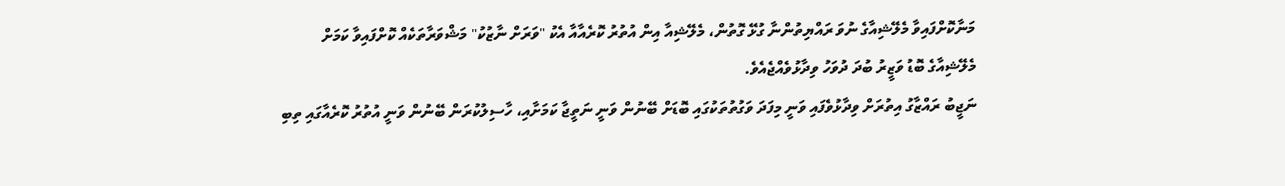މަނާކޮށްފައިވާ މެލޭޝިއާގެ ނުވަ ރައްޔިތުންނާ ގުޅޭ ގޮތުން، މެލޭޝިއާ އިން އުތުރު ކޮރެއާއާ އެކު "ވަރަށް ނާޒުކު" މަޝްވަރާތަކެއް ކޮށްފައިވާ ކަމަށް މެލޭޝިއާގެ ބޮޑު ވަޒީރު ބުދަ ދުވަހު ވިދާޅުވެއްޖެއެވެ.
ނަޖީބު ރައްޒާގު އިތުރަށް ވިދާޅުވެފައި ވަނީ މިފަދަ ވަގުތުތަކުގައި ބޮޑަށް ބޭނުން ވަނީ ނަތީޖާ ކަމަށާއި، ހާސިލުކުރަން ބޭނުން ވަނީ އުތުރު ކޮރެއާގައި ތިބި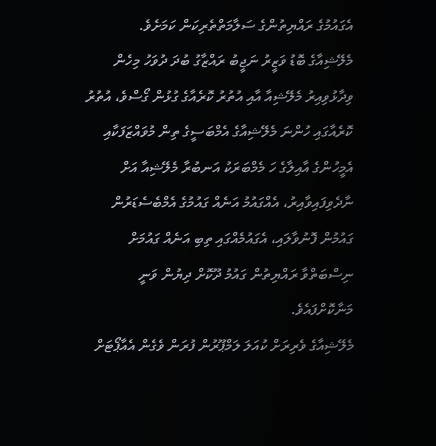އެގައުމުގެ ރައްޔިތުންގެ ސަލާމަތްތެރިކަން ކަމަށެވެ.
މެލޭޝިއާގެ ބޮޑު ވަޒީރު ނަޖީބު ރައްޒާގު ބުދަ ދުވަހު މިހެން ވިދާޅުވިއިރު މެލޭޝިއާ އާއި އުތުރު ކޮރެއާގެ ގުޅުން ގޯސްވެ، އުތުރު ކޮރެއާގައި ހުންނަ މެލޭޝިއާގެ އެމްބަސީގެ ތިން މުވައްޒަފަކާއި އެމީހުންގެ އާއިލާގެ ހަ މެމްބަރަކު އަނބުރާ މެލޭޝިއާ އަށް ނާދެވިފައިވާއިރު، އެއްގައުމު އަނެއް ގައުމުގެ އެމްބެސެޑަރުން ގައުމުން ފޮނުވާލައި، އެގައުމެއްގައި ތިބި އަނެއް ގައުމަށް ނިސްބަތްވާ ރައްޔިތުން ގައުމު ދޫކޮށް ދިޔުން ވަނީ މަނާކޮށްފައެވެ.
މެލޭޝިއާގެ ވެރިރަށް ކުއަލަ ލަމްޕޫރުން ފުރަން ވެގެން އެއާޕޯޓަށް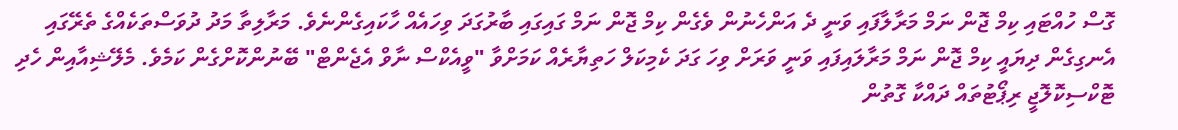ގޮސް ހުއްޓައި ކިމް ޖޮން ނަމް މަރާލާފައި ވަނީ ދެ އަންހެނުން ވެގެން ކިމް ޖޮން ނަމް ގައިގައި ބާރުގަދަ ވިހައެއް ހާކައިގެންނެވެ. މަރާލިތާ މަދު ދުވަސްތަކެއްގެ ތެރޭގައި އެނގިގެން ދިޔައީ ކިމް ޖޮން ނަމް މަރާލައިފައި ވަނީ ވަރަށް ވިހަ ގަދަ ކެމިކަލް ހަތިޔާރެއް ކަމަށްވާ "ވީއެކްސް ނާވް އެޖެންޓް" ބޭނުންކޮށްގެން ކަމެވެ. މެލޭޝިއާއިން ހެދި ޓޮކްސިކޮލޮޖީ ރިޕޯޓުތައް ދައްކާ ގޮތުން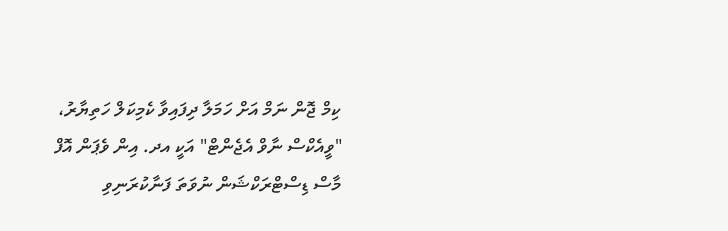ކިމް ޖޮން ނަމް އަށް ހަމަލާ ދިފައިވާ ކެމިކަލް ހަތިޔާރު، "ވީއެކްސް ނާވް އެޖެންޓް" އަކީ އދ. އިން ވެޕަން އޮފް މާސް ޑިސްޓްރަކްޝަން ނުވަތަ ފަނާކުރަނިވި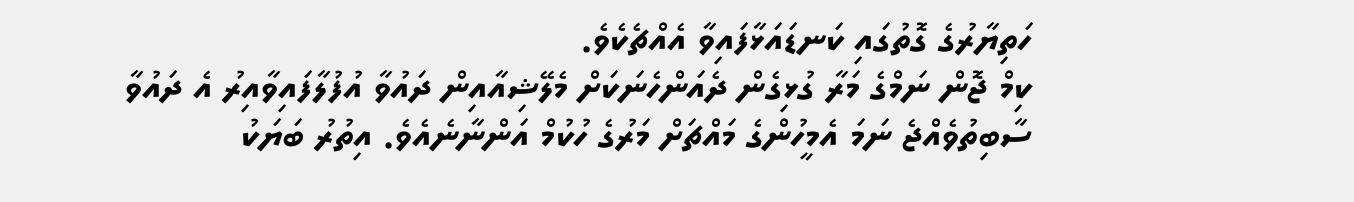ހަތިޔާރުގެ ގޮތުގައި ކަނޑައަޅާފައިވާ އެއްޗެކެވެ.
ކިމް ޖޮން ނަމްގެ މަރާ ގުޅިގެން ދެއަންހެނަކަށް މެލޭޝިއާއިން ދައުވާ އުފުލާފައިވާއިރު އެ ދައުވާ ސާބިތުވެއްޖެ ނަމަ އެމީހުންގެ މައްޗަށް މަރުގެ ހުކުމް އަންނާނެއެވެ. އިތުރު ބަޔަކު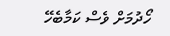ހޯދުމަށް ވެސް ކަމާބެހޭ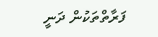ފަރާތްތަކުން ދަނީ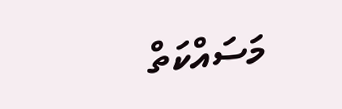މަސައްކަތް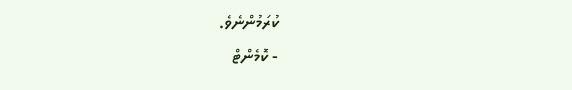ކުރަމުންނެވެ.
- ކޮމެންޓް